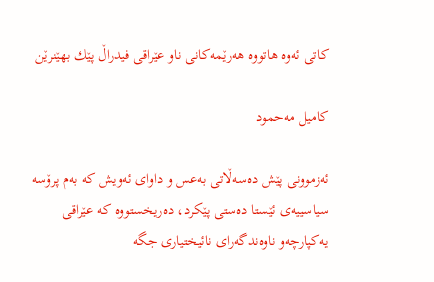كاتی‌ ئه‌وه‌ هاتووه‌ هه‌رێمه‌كانی‌ ناو عێراقی‌ فیدراڵ پێك بهێنرێن

كامیل مه‌حمود

ئه‌زموونی‌ پێش ده‌سه‌ڵاتی‌ به‌عس و داوای‌ ئه‌ویش كه‌ به‌م پرۆسه‌ سیاسییه‌ی‌ ئێستا ده‌ستی‌ پێكرد، ده‌ریخستووه‌ كه‌ عێراقی‌ یه‌كپارچه‌و ناوه‌ندگه‌رای‌ نائیختیاری‌ جگه‌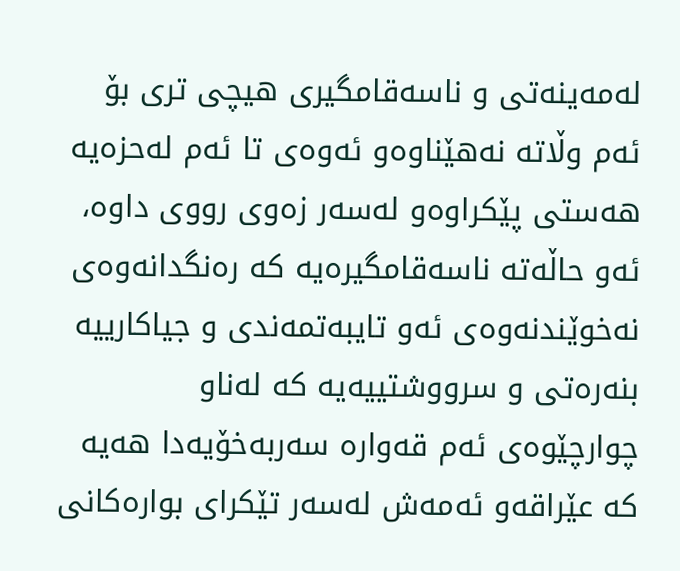له‌مه‌ینه‌تی‌ و ناسه‌قامگیری‌ هیچی‌ تری‌ بۆ ئه‌م وڵاته‌ نه‌هێناوه‌و ئه‌وه‌ی‌ تا ئه‌م له‌حزه‌یه‌ هه‌ستی‌ پێكراوه‌و له‌سه‌ر زه‌وی‌ رووی‌ داوه‌، ئه‌و حاڵه‌ته‌ ناسه‌قامگیره‌یه‌ كه‌ ره‌نگدانه‌وه‌ی‌ نه‌خوێندنه‌وه‌ی‌ ئه‌و تایبه‌تمه‌ندی‌ و جیاكارییه‌ بنه‌ره‌تی‌ و سرووشتییه‌یه‌ كه‌ له‌ناو چوارچێوه‌ی‌ ئه‌م قه‌واره‌ سه‌ربه‌خۆیه‌دا هه‌یه‌ كه‌ عێراقه‌و ئه‌مه‌ش له‌سه‌ر تێكرای‌ بواره‌كانی‌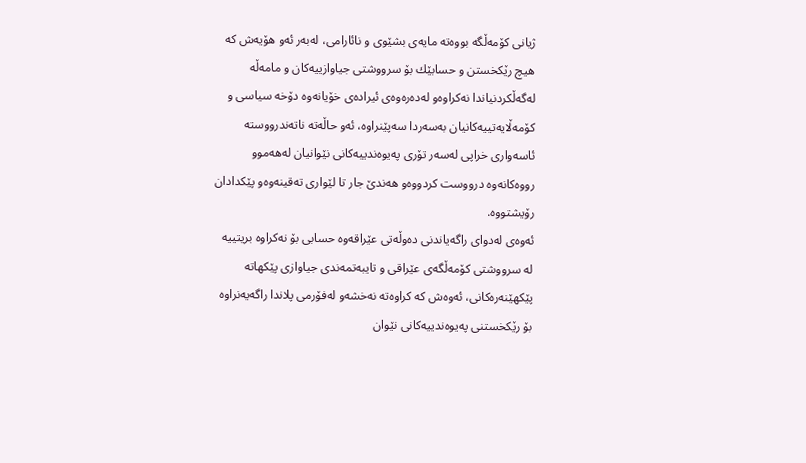ژیانی‌ كۆمه‌ڵگه‌ بووه‌ته‌ مایه‌ی‌ بشێوی‌ و نائارامی‌، له‌به‌ر ئه‌و هۆیه‌ش كه‌ هیچ رێكخستن و حسابێك بۆ سرووشتی‌ جیاوازییه‌كان و مامه‌ڵه‌ له‌گه‌ڵكردنیاندا نه‌كراوه‌و له‌ده‌ره‌وه‌ی‌ ئیراده‌ی‌ خۆیانه‌وه‌ دۆخه‌ سیاسی‌ و كۆمه‌ڵایه‌تییه‌كانیان به‌سه‌ردا سه‌پێنراوه‌، ئه‌و حاڵه‌ته‌ ناته‌ندرووسته‌ ئاسه‌واری‌ خراپی‌ له‌سه‌ر تۆری‌ په‌یوه‌ندییه‌كانی‌ نێوانیان له‌هه‌موو رووه‌كانه‌وه‌ درووست كردووه‌و هه‌ندێ‌ جار تا لێواری‌ ته‌قینه‌وه‌و پێكدادان رۆیشتووه‌.
ئه‌وه‌ی‌ له‌دوای‌ راگه‌یاندنی‌ ده‌وڵه‌تی‌ عێراقه‌وه‌ حسابی‌ بۆ نه‌كراوه‌ بریتییه‌ له‌ سرووشتی‌ كۆمه‌ڵگه‌ی‌ عێراقی‌ و تایبه‌تمه‌ندی‌ جیاوازی‌ پێكهاته‌ پێكهێنه‌ره‌كانی‌، ئه‌وه‌ش كه‌ كراوه‌ته‌ نه‌خشه‌و له‌فۆرمی‌ پلاندا راگه‌یه‌نراوه‌ بۆ رێكخستنی‌ په‌یوه‌ندییه‌كانی‌ نێوان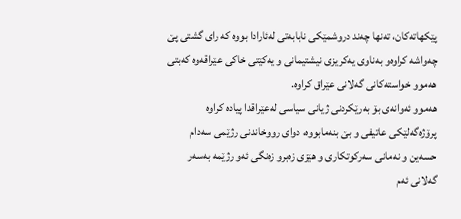پێكهاته‌كان، ته‌نها چه‌ند دروشمێكی‌ نابابه‌تی‌ له‌ئارادا بووه‌ كه‌ رای‌ گشتی‌ پێ‌ چه‌واشه‌ كراوه‌و به‌ناوی‌ یه‌كریزی‌ نیشتیمانی‌ و یه‌كێتی‌ خاكی‌ عێراقه‌وه‌ كه‌بتی‌ هه‌موو خواسته‌كانی‌ گه‌لانی‌ عێراق كراوه‌.
هه‌موو ئه‌وانه‌ی‌ بۆ به‌رێكردنی‌ ژیانی‌ سیاسی‌ له‌عێراقدا پیاده‌ كراوه‌ پرۆژه‌گه‌لێكی‌ عاتیفی‌ و بێ‌ بنه‌مابووه‌، دوای‌ رووخاندنی‌ رژێمی‌ سه‌دام حسه‌ین و نه‌مانی‌ سه‌ركوتكاری‌ و هێزی‌ زه‌برو زه‌نگی‌ ئه‌و رژێمه‌ به‌سه‌ر گه‌لانی‌ ئه‌م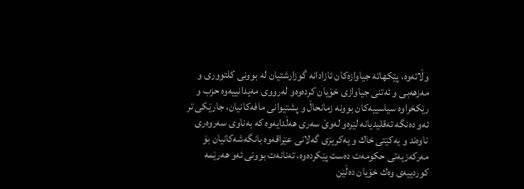وڵاته‌وه‌، پێكهاته‌ جیاوازه‌كان ئازادانه‌ گوزارشتیان له‌ بوونی‌ كلتووری‌ و مه‌زهه‌بی‌ و ئه‌تنی‌ جیاوازی‌ خۆیان كرده‌وه‌و له‌رووی‌ مه‌یدانییه‌وه‌ حزب و رێكخراوه‌ سیاسییه‌كان بوونه‌ زمانحاڵ و پشتیوانی‌ مافه‌كانیان، جارێكی‌ تر ئه‌و ده‌نگه‌ ته‌قلیدیانه‌ لێره‌و له‌وێ‌ سه‌ری‌ هه‌ڵدایه‌وه‌ كه‌ به‌ناوی‌ سه‌روه‌ری‌ ناوه‌ند و یه‌كێتی‌ خاك و یه‌كریزی‌ گه‌لانی‌ عێراقه‌وه‌ بانگه‌شه‌كانیان بۆ مه‌ركه‌زیه‌تی‌ حكومه‌ت ده‌ست پێكرده‌وه‌، ته‌نانه‌ت بوونی‌ ئه‌و هه‌رێمه‌ كوردییه‌ی‌ وه‌ك خۆیان ده‌ڵێن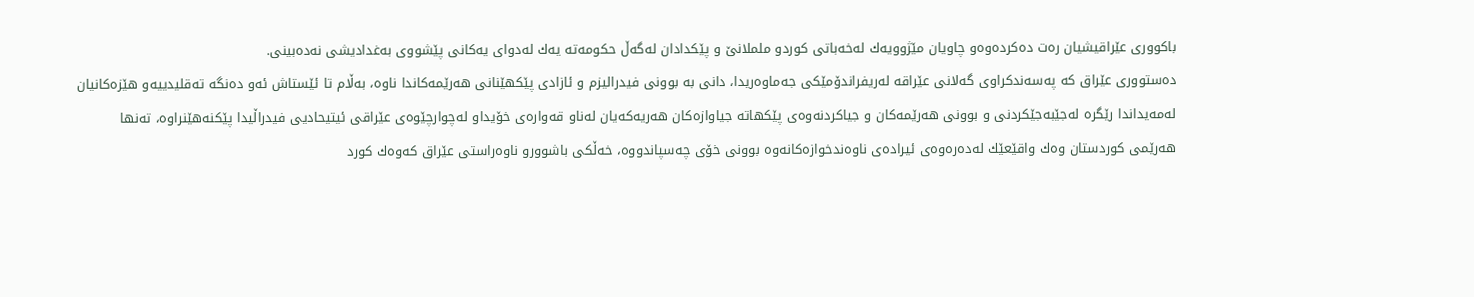باكووری‌ عێراقیشیان ره‌ت ده‌كرده‌وه‌و چاویان مێژوویه‌ك له‌خه‌باتی‌ كوردو ململانێ‌ و پێكدادان له‌گه‌ڵ حكومه‌ته‌ یه‌ك له‌دوای‌ یه‌كانی‌ پێشووی‌ به‌غدادیشی‌ نه‌ده‌بینی‌.
ده‌ستووری‌ عێراق كه‌ په‌سه‌ندكراوی‌ گه‌لانی‌ عێراقه‌ له‌ریفراندۆمێكی‌ جه‌ماوه‌ریدا، دانی‌ به‌ بوونی‌ فیدرالیزم و ئازادی‌ پێكهێنانی‌ هه‌رێمه‌كاندا ناوه‌، به‌ڵام تا ئێستاش ئه‌و ده‌نگه‌ ته‌قلیدییه‌و هێزه‌كانیان له‌مه‌یداندا رێگره‌ له‌جێبه‌جێكردنی‌ و بوونی‌ هه‌رێمه‌كان و جیاكردنه‌وه‌ی‌ پێكهاته‌ جیاوازه‌كان هه‌ریه‌كه‌یان له‌ناو قه‌واره‌ی‌ خۆیداو له‌چوارچێوه‌ی‌ عێراقی‌ ئیتیحادیی‌ فیدراڵیدا پێكنه‌هێنراوه‌، ته‌نها هه‌رێمی‌ كوردستان وه‌ك واقێعێك له‌ده‌ره‌وه‌ی‌ ئیراده‌ی‌ ناوه‌ندخوازه‌كانه‌وه‌ بوونی‌ خۆی‌ چه‌سپاندووه‌، خه‌ڵكی‌ باشوورو ناوه‌راستی‌ عێراق كه‌وه‌ك كورد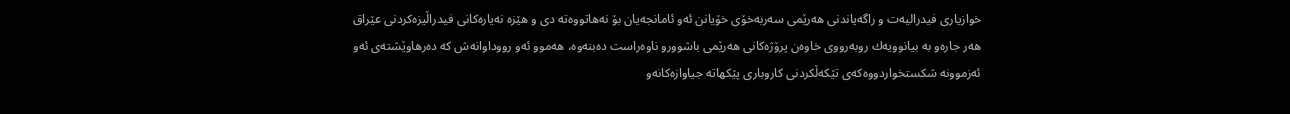خوازیاری‌ فیدرالیه‌ت و راگه‌یاندنی‌ هه‌رێمی‌ سه‌ربه‌خۆی‌ خۆیانن ئه‌و ئامانجه‌یان بۆ نه‌هاتووه‌ته‌ دی‌ و هێزه‌ نه‌یاره‌كانی‌ فیدراڵیزه‌كردنی‌ عێراق هه‌ر جاره‌و به‌ بیانوویه‌ك روبه‌رووی‌ خاوه‌ن پرۆژه‌كانی‌ هه‌رێمی‌ باشوورو ناوه‌راست ده‌بنه‌وه‌، هه‌موو ئه‌و رووداوانه‌ش كه‌ ده‌رهاوێشته‌ی‌ ئه‌و ئه‌زموونه‌ شكستخواردووه‌كه‌ی‌ تێكه‌ڵكردنی‌ كاروباری‌ پێكهاته‌ جیاوازه‌كانه‌و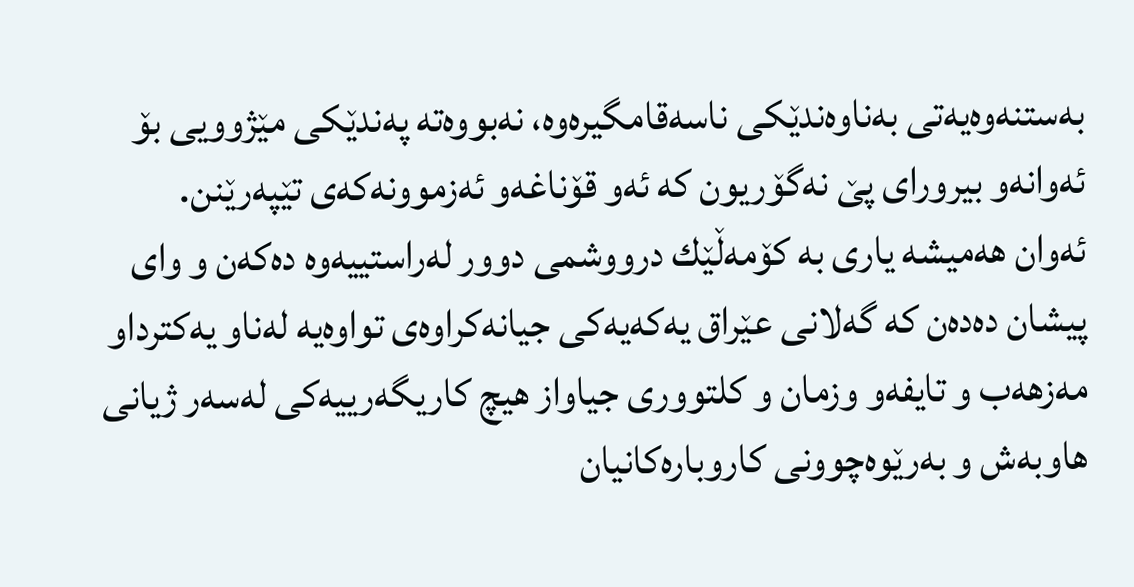به‌ستنه‌وه‌یه‌تی‌ به‌ناوه‌ندێكی‌ ناسه‌قامگیره‌وه‌، نه‌بووه‌ته‌ په‌ندێكی‌ مێژوویی‌ بۆ ئه‌وانه‌و بیرورای‌ پێ‌ نه‌گۆریون كه‌ ئه‌و قۆناغه‌و ئه‌زموونه‌كه‌ی‌ تێپه‌رێنن.
ئه‌وان هه‌میشه‌ یاری‌ به‌ كۆمه‌ڵێك درووشمی‌ دوور له‌راستییه‌وه‌ ده‌كه‌ن و وای‌ پیشان ده‌ده‌ن كه‌ گه‌لانی‌ عێراق یه‌كه‌یه‌كی‌ جیانه‌كراوه‌ی‌ تواوه‌یه‌ له‌ناو یه‌كترداو مه‌زهه‌ب و تایفه‌و وزمان و كلتووری‌ جیاواز هیچ كاریگه‌رییه‌كی‌ له‌سه‌ر ژیانی‌ هاوبه‌ش و به‌رێوه‌چوونی‌ كاروباره‌كانیان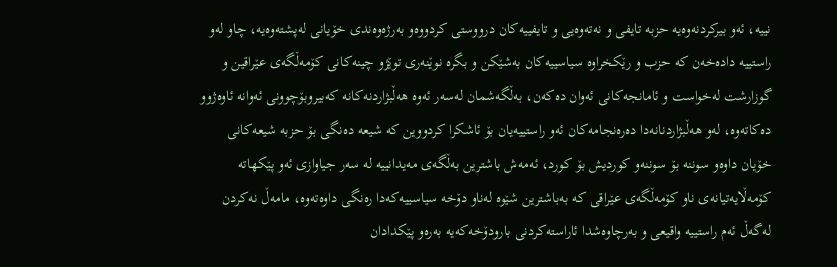نییه‌، ئه‌و بیركردنه‌وه‌یه‌ حزبه‌ تایفی‌ و نه‌ته‌وه‌یی‌ و تایفییه‌كان درووستی‌ كردووه‌و به‌رژه‌وه‌ندی‌ خۆیانی‌ له‌پشته‌وه‌یه‌، چاو له‌و راستییه‌ داده‌خه‌ن كه‌ حزب و رێكخراوه‌ سیاسییه‌كان به‌شێكن و بگره‌ نوێنه‌ری‌ توێژو چینه‌كانی‌ كۆمه‌ڵگه‌ی‌ عێراقین و گوزارشت له‌خواست و ئامانجه‌كانی‌ ئه‌وان ده‌كه‌ن، به‌ڵگه‌شمان له‌سه‌ر ئه‌وه‌ هه‌ڵبژاردنه‌كانه‌ كه‌بیروبۆچوونی‌ ئه‌وانه‌ ئاوه‌ژوو ده‌كاته‌وه‌، له‌و هه‌ڵبژاردنانه‌دا ده‌ره‌نجامه‌كان ئه‌و راستییه‌یان بۆ ئاشكرا كردووین كه‌ شیعه‌ ده‌نگی‌ بۆ حزبه‌ شیعه‌كانی‌ خۆیان داوه‌و سوننه‌ بۆ سوننه‌و كوردیش بۆ كورد، ئه‌مه‌ش باشترین به‌ڵگه‌ی‌ مه‌یدانییه‌ له‌ سه‌ر جیاوازی‌ ئه‌و پێكهاته‌ كۆمه‌ڵایه‌تیانه‌ی‌ ناو كۆمه‌ڵگه‌ی‌ عێراقی‌ كه‌ به‌باشترین شێوه‌ له‌ناو دۆخه‌ سیاسییه‌كه‌دا ره‌نگی‌ داوه‌ته‌وه‌، مامه‌ڵ نه‌كردن له‌گه‌ڵ ئه‌م راستییه‌ واقیعی‌ و به‌رچاوه‌شدا ئاراسته‌كردنی‌ بارودۆخه‌كه‌یه‌ به‌ره‌و پێكدادان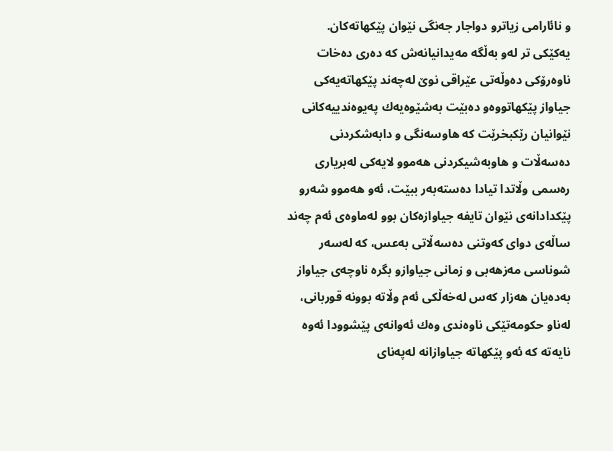و نائارامی‌ زیاترو دواجار جه‌نگی‌ نێوان پێكهاته‌كان.
یه‌كێكی‌ تر له‌و به‌ڵگه‌ مه‌یدانیانه‌ش كه‌ ده‌ری‌ ده‌خات ناوه‌رۆكی‌ ده‌وڵه‌تی‌ عێراقی‌ نوێ‌ له‌چه‌ند پێكهاته‌یه‌كی‌ جیاواز پێكهاتووه‌و ده‌بێت به‌شێوه‌یه‌ك په‌یوه‌ندییه‌كانی‌ نێوانیان رێكبخرێت كه‌ هاوسه‌نگی‌ و دابه‌شكردنی‌ ده‌سه‌ڵات و هاوبه‌شیكردنی‌ هه‌موو لایه‌كی‌ له‌بریاری‌ ره‌سمی‌ وڵاتدا تیادا ده‌سته‌به‌ر ببێت، ئه‌و هه‌موو شه‌رو پێكدادانه‌ی‌ نێوان تایفه‌ جیاوازه‌كان بوو له‌ماوه‌ی‌ ئه‌م چه‌ند ساڵه‌ی‌ دوای‌ كه‌وتنی‌ ده‌سه‌ڵاتی‌ به‌عس، كه‌ له‌سه‌ر شوناسی‌ مه‌زهه‌بی‌ و زمانی‌ جیاوازو بگره‌ ناوچه‌ی‌ جیاواز به‌ده‌یان هه‌زار كه‌س له‌خه‌ڵكی‌ ئه‌م وڵاته‌ بوونه‌ قوربانی‌، له‌ناو حكومه‌تێكی‌ ناوه‌ندی‌ وه‌ك ئه‌وانه‌ی‌ پێشوودا ئه‌وه‌ نایه‌ته‌ كه‌ ئه‌و پێكهاته‌ جیاوازانه‌ له‌په‌نای‌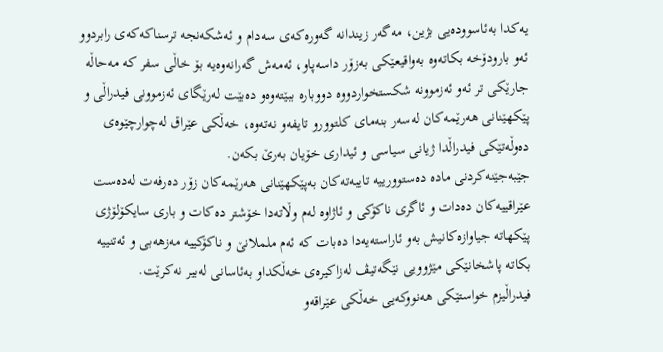یه‌كدا به‌ئاسووده‌یی‌ بژین، مه‌گه‌ر زیندانه‌ گه‌وره‌كه‌ی‌ سه‌دام و ئه‌شكه‌نجه‌ ترسناكه‌كه‌ی‌ رابردوو ئه‌و بارودۆخه‌ بكاته‌وه‌ به‌واقیعێكی‌ به‌زۆر داسه‌پاو، ئه‌مه‌ش گه‌رانه‌وه‌یه‌ بۆ خاڵی‌ سفر كه‌ مه‌حاڵه‌ جارێكی‌ تر ئه‌و ئه‌زموونه‌ شكستخواردووه‌ دووباره‌ ببێته‌وه‌و ده‌بێت له‌رێگای‌ ئه‌زموونی‌ فیدراڵی‌ و پێكهێنانی‌ هه‌رێمه‌كان له‌سه‌ر بنه‌مای‌ كلتوورو تایفه‌و نه‌ته‌وه‌، خه‌ڵكی‌ عێراق له‌چوارچێوه‌ی‌ ده‌وڵه‌تێكی‌ فیدراڵدا ژیانی‌ سیاسی‌ و ئیداری‌ خۆیان به‌رێ‌ بكه‌ن.
جێبه‌جێنه‌كردنی‌ ماده‌ ده‌ستوورییه‌ تایبه‌ته‌كان به‌پێكهێنانی‌ هه‌رێمه‌كان زۆر ده‌رفه‌ت له‌ده‌ست عێراقییه‌كان ده‌دات و ئاگری‌ ناكۆكی‌ و ئاژاوه‌ له‌م وڵاته‌دا خۆشتر ده‌كات و باری‌ سایكۆلۆژی‌ پێكهاته‌ جیاوازه‌كانیش به‌و ئاراسته‌یه‌دا ده‌بات كه‌ ئه‌م ململانێ‌ و ناكۆكییه‌ مه‌زهه‌بی‌ و ئه‌تنییه‌ بكاته‌ پاشخانێكی‌ مێژوویی‌ نێگه‌تیڤ له‌زاكیره‌ی‌ خه‌ڵكداو به‌ئاسانی‌ له‌بیر نه‌كرێت.
فیدراڵیزم خواستێكی‌ هه‌نووكه‌یی‌ خه‌ڵكی‌ عێراقه‌و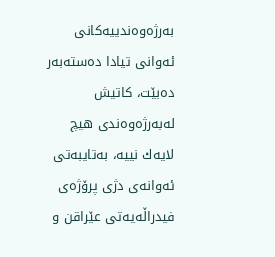به‌رژه‌وه‌ندییه‌كانی‌ ئه‌وانی‌ تیادا ده‌سته‌به‌ر ده‌بێت، كاتیش له‌به‌رژه‌وه‌ندی‌ هیچ لایه‌ك نییه‌، به‌تایبه‌تی‌ ئه‌وانه‌ی‌ دژی‌ پرۆژه‌ی‌ فیدراڵه‌یه‌تی‌ عێراقن و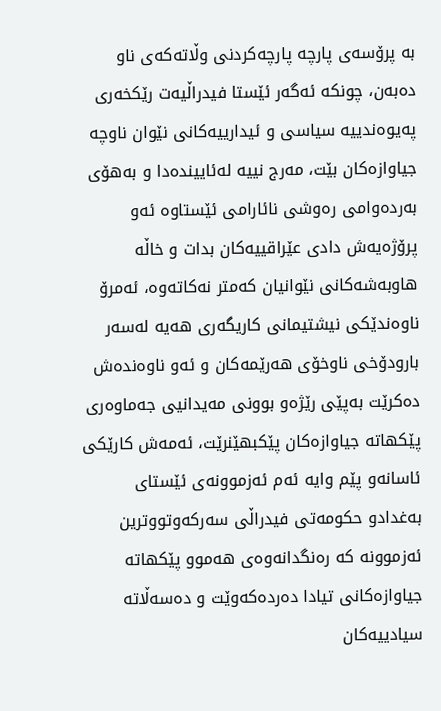به‌ پرۆسه‌ی‌ پارچه‌ پارچه‌كردنی‌ وڵاته‌كه‌ی‌ ناو ده‌به‌ن، چونكه‌ ئه‌گه‌ر ئێستا فیدراڵیه‌ت رێكخه‌ری‌ په‌یوه‌ندییه‌ سیاسی‌ و ئیدارییه‌كانی‌ نێوان ناوچه‌ جیاوازه‌كان بێت، مه‌رج نییه‌ له‌ئایینده‌دا و به‌هۆی‌ به‌رده‌وامی‌ ره‌وشی‌ نائارامی‌ ئێستاوه‌ ئه‌و پرۆژه‌یه‌ش دادی‌ عێراقییه‌كان بدات و خاڵه‌ هاوبه‌شه‌كانی‌ نێوانیان كه‌متر نه‌كاته‌وه‌، ئه‌مرۆ ناوه‌ندێكی‌ نیشتیمانی‌ كاریگه‌ری‌ هه‌یه‌ له‌سه‌ر بارودۆخی‌ ناوخۆی‌ هه‌رێمه‌كان و ئه‌و ناوه‌نده‌ش ده‌كرێت به‌پێی‌ رێژه‌و بوونی‌ مه‌یدانیی‌ جه‌ماوه‌ری‌ پێكهاته‌ جیاوازه‌كان پێكبهێنرێت، ئه‌مه‌ش كارێكی‌ ئاسانه‌و پێم وایه‌ ئه‌م ئه‌زموونه‌ی‌ ئێستای‌ به‌غدادو حكومه‌تی‌ فیدراڵی‌ سه‌ركه‌وتووترین ئه‌زموونه‌ كه‌ ره‌نگدانه‌وه‌ی‌ هه‌موو پێكهاته‌ جیاوازه‌كانی‌ تیادا ده‌رده‌كه‌وێت و ده‌سه‌ڵاته‌ سیادییه‌كان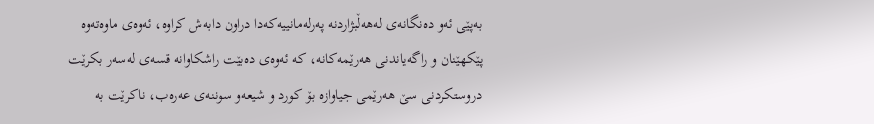به‌پێی‌ ئه‌و ده‌نگانه‌ی‌ له‌هه‌ڵبژاردنه‌ په‌رله‌مانییه‌كه‌دا دراون دابه‌ش كراوه‌، ئه‌وه‌ی‌ ماوه‌ته‌وه‌ پێكهێنان و راگه‌یاندنی‌ هه‌رێمه‌كانه‌، كه‌ ئه‌وه‌ی‌ ده‌بێت راشكاوانه‌ قسه‌ی‌ له‌سه‌ر بكرێت دروستكردنی‌ سێ‌ هه‌رێمی‌ جیاوازه‌ بۆ كورد و شیعه‌و سوننه‌ی‌ عه‌ره‌ب، ناكرێت به‌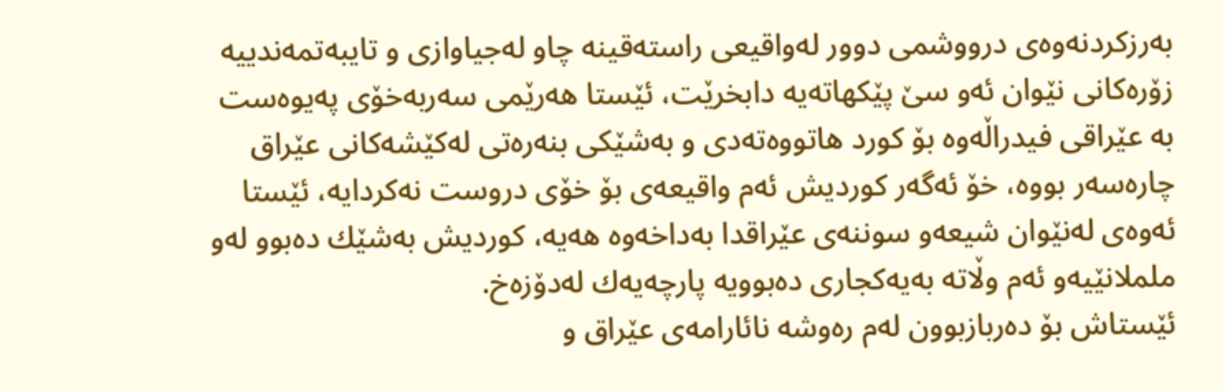به‌رزكردنه‌وه‌ی‌ درووشمی‌ دوور له‌واقیعی‌ راسته‌قینه‌ چاو له‌جیاوازی‌ و تایبه‌تمه‌ندییه‌ زۆره‌كانی‌ نێوان ئه‌و سێ‌ پێكهاته‌یه‌ دابخرێت، ئێستا هه‌رێمی‌ سه‌ربه‌خۆی‌ په‌یوه‌ست به‌ عێراقی‌ فیدراڵه‌وه‌ بۆ كورد هاتووه‌ته‌دی‌ و به‌شێكی‌ بنه‌ره‌تی‌ له‌كێشه‌كانی‌ عێراق چاره‌سه‌ر بووه‌، خۆ ئه‌گه‌ر كوردیش ئه‌م واقیعه‌ی‌ بۆ خۆی‌ دروست نه‌كردایه‌، ئێستا ئه‌وه‌ی‌ له‌نێوان شیعه‌و سوننه‌ی‌ عێراقدا به‌داخه‌وه‌ هه‌یه‌، كوردیش به‌شێك ده‌بوو له‌و ململانێیه‌و ئه‌م وڵاته‌ به‌یه‌كجاری‌ ده‌بوویه‌ پارچه‌یه‌ك له‌دۆزه‌خ.
ئێستاش بۆ ده‌ربازبوون له‌م ره‌وشه‌ نائارامه‌ی‌ عێراق و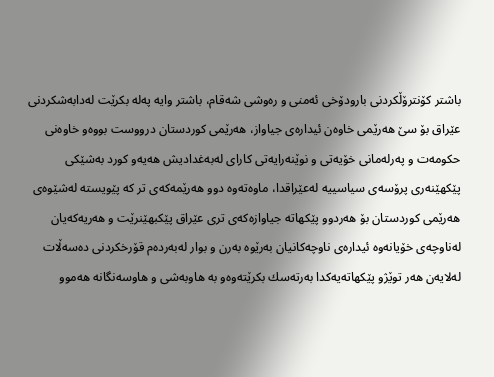باشتر كۆنترۆڵكردنی‌ بارودۆخی‌ ئه‌منی‌ و ره‌وشی‌ شه‌قام، باشتر وایه‌ په‌له‌ بكرێت له‌دابه‌شكردنی‌ عێراق بۆ سێ‌ هه‌رێمی‌ خاوه‌ن ئیداره‌ی‌ جیاواز، هه‌رێمی‌ كوردستان درووست بووه‌و خاوه‌نی‌ حكومه‌ت و په‌رله‌مانی‌ خۆیه‌تی‌ و نوێنه‌رایه‌تی‌ كارای‌ له‌به‌غدادیش هه‌یه‌و كورد به‌شێكی‌ پێكهێنه‌ری‌ پرۆسه‌ی‌ سیاسییه‌ له‌عێراقدا، ماوه‌ته‌وه‌ دوو هه‌رێمه‌كه‌ی‌ تر كه‌ پێویسته‌ له‌شێوه‌ی‌ هه‌رێمی‌ كوردستان بۆ هه‌ردوو پێكهاته‌ جیاوازه‌كه‌ی‌ تری‌ عێراق پێكبهێنرێت و هه‌ریه‌كه‌یان له‌ناوچه‌ی‌ خۆیانه‌وه‌ ئیداره‌ی‌ ناوچه‌كانیان به‌رێوه‌ به‌رن و بوار له‌به‌رده‌م قۆرخكردنی‌ ده‌سه‌ڵات له‌لایه‌ن هه‌ر توێژو پێكهاته‌یه‌كدا به‌رته‌سك بكرێته‌وه‌و به‌ هاوبه‌شی‌ و هاوسه‌نگانه‌ هه‌موو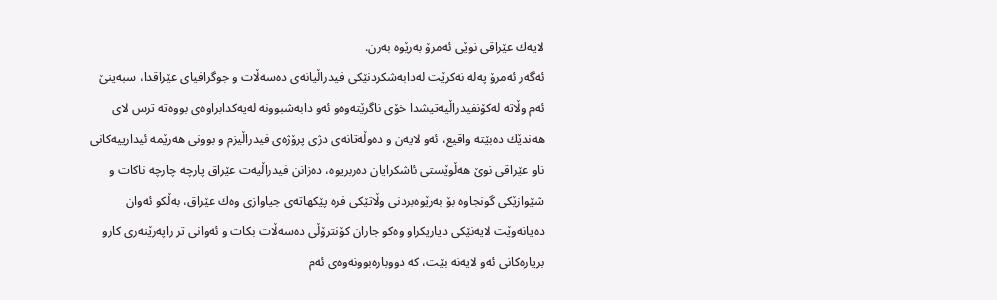لایه‌ك عێراقی‌ نوێی‌ ئه‌مرۆ به‌رێوه‌ به‌رن.
ئه‌گه‌ر ئه‌مرۆ په‌له‌ نه‌كرێت له‌دابه‌شكردنێكی‌ فیدراڵیانه‌ی‌ ده‌سه‌ڵات و جوگرافیای‌ عێراقدا، سبه‌ینێ‌ ئه‌م وڵاته‌ له‌كۆنفیدراڵیه‌تیشدا خۆی‌ ناگرێته‌وه‌و ئه‌و دابه‌شبوونه‌ له‌یه‌كدابراوه‌ی‌ بووه‌ته‌ ترس لای‌ هه‌ندێك ده‌بێته‌ واقیع، ئه‌و لایه‌ن و ده‌وڵه‌تانه‌ی‌ دژی‌ پرۆژه‌ی‌ فیدراڵیزم و بوونی‌ هه‌رێمه‌ ئیدارییه‌كانی‌ ناو عێراقی‌ نوێ هه‌ڵوێستی‌ ئاشكرایان ده‌ربریوه‌، ده‌زانن فیدراڵیه‌ت عێراق پارچه‌ چارچه‌ ناكات و شێوازێكی‌ گونجاوه‌ بۆ به‌رێوه‌بردنی‌ وڵاتێكی‌ فره‌ پێكهاته‌ی‌ جیاوازی‌ وه‌ك عێراق، به‌ڵكو ئه‌وان ده‌یانه‌وێت لایه‌نێكی‌ دیاریكراو وه‌كو جاران كۆنترۆڵی‌ ده‌سه‌ڵات بكات و ئه‌وانی‌ تر راپه‌رێنه‌ری‌ كارو بریاره‌كانی‌ ئه‌و لایه‌نه‌ بێت، كه‌ دووباره‌بوونه‌وه‌ی‌ ئه‌م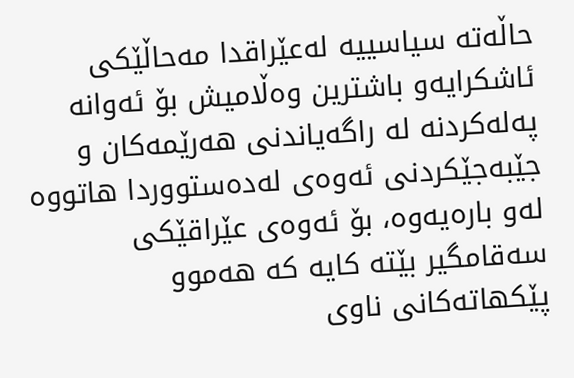حاڵه‌ته‌ سیاسییه‌ له‌عێراقدا مه‌حاڵێكی‌ ئاشكرایه‌و باشترین وه‌ڵامیش بۆ ئه‌وانه‌ په‌له‌كردنه‌ له‌ راگه‌یاندنی‌ هه‌رێمه‌كان و جێبه‌جێكردنی‌ ئه‌وه‌ی‌ له‌ده‌ستووردا هاتووه‌ له‌و باره‌یه‌وه‌، بۆ ئه‌وه‌ی‌ عێراقێكی‌ سه‌قامگیر بێته‌ كایه‌ كه‌ هه‌موو پێكهاته‌كانی‌ ناوی‌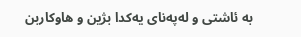به‌ ئاشتی‌ و له‌په‌نای‌ یه‌كدا بژین و هاوكاربن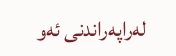له‌راپه‌راندنی‌ ئه‌و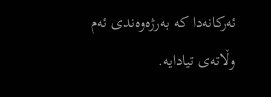ئه‌ركانه‌دا كه‌ به‌رژه‌وه‌ندی‌ ئه‌م وڵاته‌ی‌ تیادایه‌.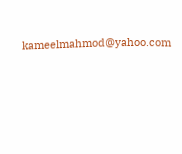kameelmahmod@yahoo.com